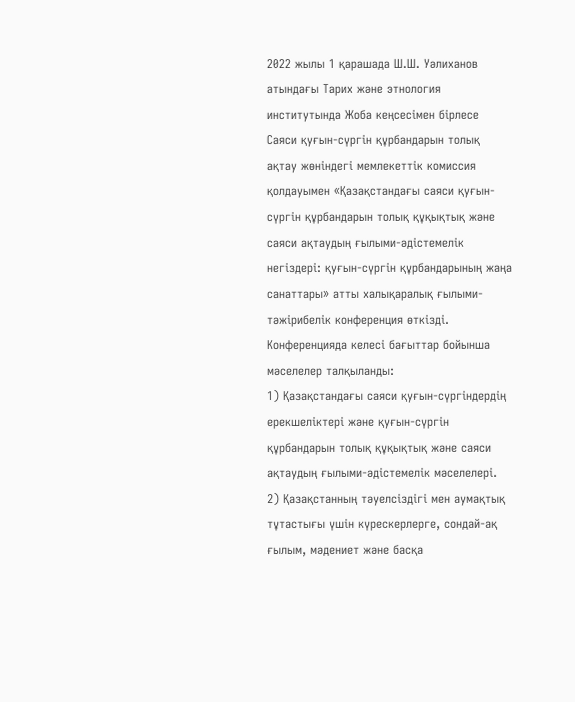2022 жылы 1 қарашада Ш.Ш. Уәлиханов атындағы Тарих және этнология институтында Жоба кеңсесімен бірлесе Саяси қуғын-сүргін құрбандарын толық ақтау жөніндегі мемлекеттік комиссия қолдауымен «Қазақстандағы саяси қуғын-сүргін құрбандарын толық құқықтық және саяси ақтаудың ғылыми-әдістемелік негіздері: қуғын-сүргін құрбандарының жаңа санаттары» атты халықаралық ғылыми-тәжірибелік конференция өткізді.
Конференцияда келесі бағыттар бойынша мәселелер талқыланды:
1) Қазақстандағы саяси қуғын-сүргіндердің ерекшеліктері және қуғын-сүргін құрбандарын толық құқықтық және саяси ақтаудың ғылыми-әдістемелік мәселелері.
2) Қазақстанның тәуелсіздігі мен аумақтық тұтастығы үшін күрескерлерге, сондай-ақ ғылым, мәдениет және басқа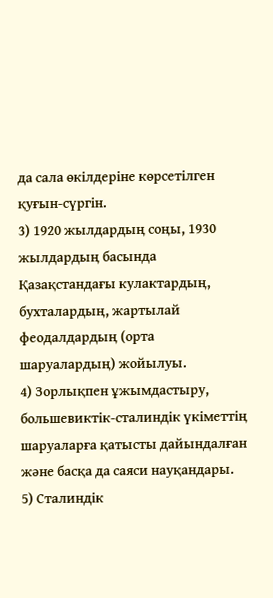да сала өкілдеріне көрсетілген қуғын-сүргін.
3) 1920 жылдардың соңы, 1930 жылдардың басында Қазақстандағы кулактардың, бухталардың, жартылай феодалдардың (орта шаруалардың) жойылуы.
4) Зорлықпен ұжымдастыру, большевиктік-сталиндік үкіметтің шаруаларға қатысты дайындалған және басқа да саяси науқандары.
5) Сталиндік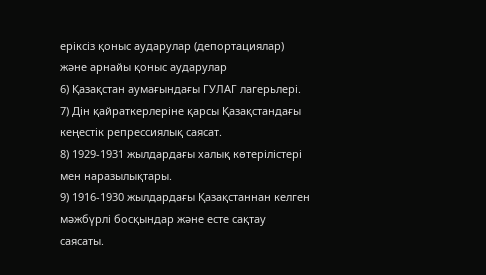еріксіз қоныс аударулар (депортациялар) және арнайы қоныс аударулар
6) Қазақстан аумағындағы ГУЛАГ лагерьлері.
7) Дін қайраткерлеріне қарсы Қазақстандағы кеңестік репрессиялық саясат.
8) 1929-1931 жылдардағы халық көтерілістері мен наразылықтары.
9) 1916-1930 жылдардағы Қазақстаннан келген мәжбүрлі босқындар және есте сақтау саясаты.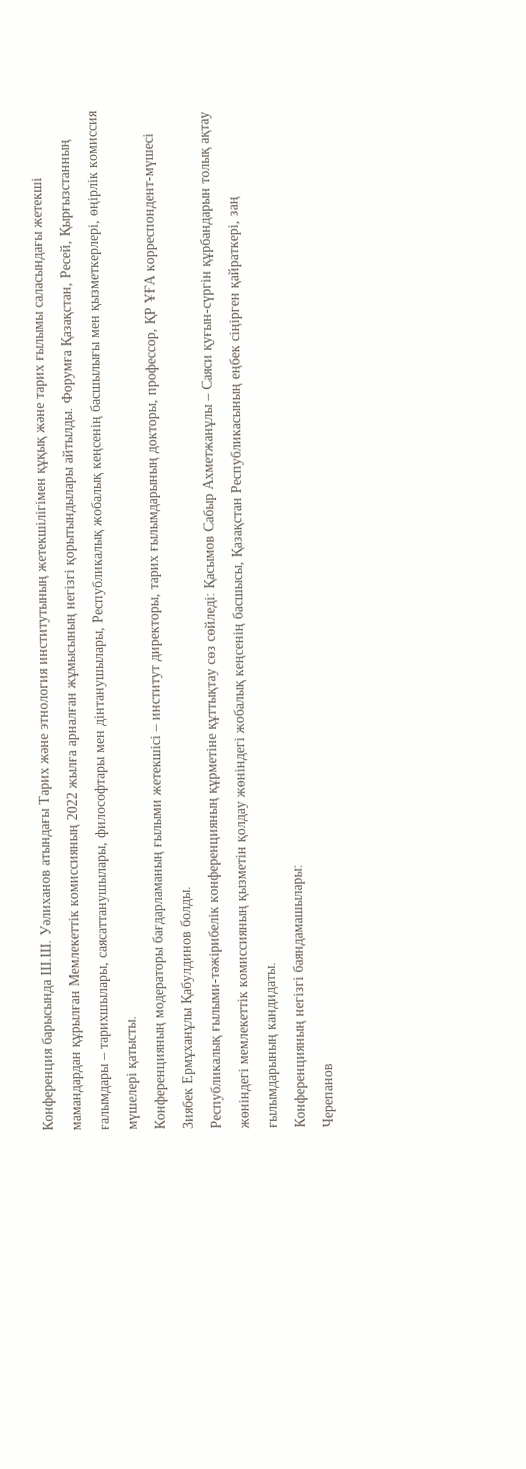Конференция барысында Ш.Ш. Уәлиханов атындағы Тарих және этнология институтының жетекшілігімен құқық және тарих ғылымы саласындағы жетекші мамандардан құрылған Мемлекеттік комиссияның 2022 жылға арналған жұмысының негізгі қорытындылары айтылды. Форумға Қазақстан, Ресей, Қырғызстанның ғалымдары – тарихшылары, саясаттанушылары, философтары мен дінтанушылары, Республикалық жобалық кеңсенің басшылығы мен қызметкерлері, өңірлік комиссия мүшелері қатысты.
Конференцияның модераторы бағдарламаның ғылыми жетекшісі – институт директоры, тарих ғылымдарының докторы, профессор, ҚР ҰҒА корреспондент-мүшесі Зиябек Ермұханұлы Қабулдинов болды.
Республикалық ғылыми-тәжірибелік конференцияның құрметіне құттықтау сөз сөйледі: Қасымов Сабыр Ахметжанұлы – Саяси қуғын-сүргін құрбандарын толық ақтау жөніндегі мемлекеттік комиссияның қызметін қолдау жөніндегі жобалық кеңсенің басшысы, Қазақстан Республикасының еңбек сіңірген қайраткері, заң ғылымдарының кандидаты.
Конференцияның негізгі баяндамашылары:
Черепанов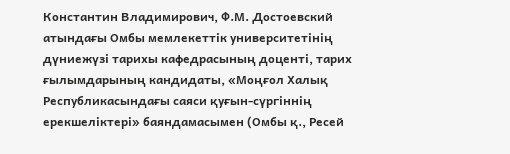Константин Владимирович, Ф.М. Достоевский атындағы Омбы мемлекеттік университетінің дүниежүзі тарихы кафедрасының доценті, тарих ғылымдарының кандидаты, «Моңғол Халық Республикасындағы саяси қуғын-сүргіннің ерекшеліктері» баяндамасымен (Омбы қ., Ресей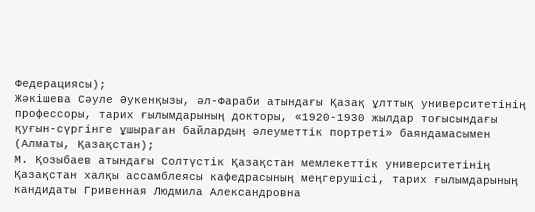Федерациясы);
Жәкішева Сәуле Әукенқызы, әл-Фараби атындағы Қазақ ұлттық университетінің профессоры, тарих ғылымдарының докторы, «1920-1930 жылдар тоғысындағы қуғын-сүргінге ұшыраған байлардың әлеуметтік портреті» баяндамасымен (Алматы, Қазақстан);
М. Қозыбаев атындағы Солтүстік Қазақстан мемлекеттік университетінің Қазақстан халқы ассамблеясы кафедрасының меңгерушісі, тарих ғылымдарының кандидаты Гривенная Людмила Александровна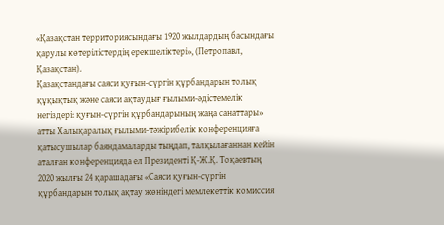«Қазақстан территориясындағы 1920 жылдардың басындағы қарулы көтерілістердің ерекшеліктері», (Петропавл, Қазақстан).
Қазақстандағы саяси қуғын-сүргін құрбандарын толық құқықтық және саяси ақтаудығ ғылыми-әдістемелік негіздері: қуғын-сүргін құрбандарының жаңа санаттары» атты Халықаралық ғылыми-тәжірибелік конференцияға қатысушылар баяндамаларды тыңдап, талқылағаннан кейін аталған конференцияда ел Президенті Қ-Ж.Қ. Тоқаевтың 2020 жылғы 24 қарашадағы «Саяси қуғын-сүргін құрбандарын толық ақтау жөніндегі мемлекеттік комиссия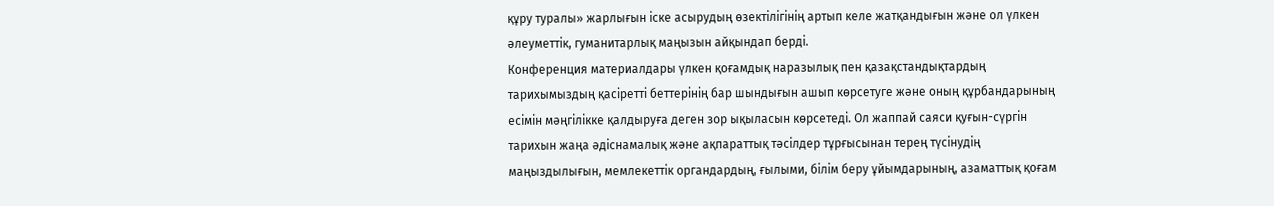құру туралы» жарлығын іске асырудың өзектілігінің артып келе жатқандығын және ол үлкен әлеуметтік, гуманитарлық маңызын айқындап берді.
Конференция материалдары үлкен қоғамдық наразылық пен қазақстандықтардың тарихымыздың қасіретті беттерінің бар шындығын ашып көрсетуге және оның құрбандарының есімін мәңгілікке қалдыруға деген зор ықыласын көрсетеді. Ол жаппай саяси қуғын-сүргін тарихын жаңа әдіснамалық және ақпараттық тәсілдер тұрғысынан терең түсінудің маңыздылығын, мемлекеттік органдардың, ғылыми, білім беру ұйымдарының, азаматтық қоғам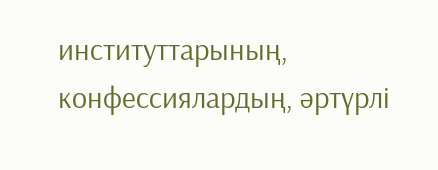институттарының, конфессиялардың, әртүрлі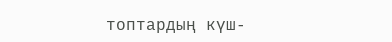топтардың күш-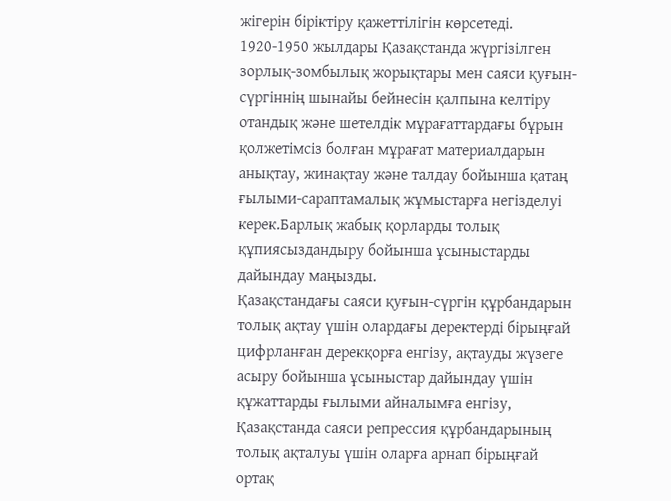жігерін біріктіру қажеттілігін көрсетеді.
1920-1950 жылдары Қазақстанда жүргізілген зорлық-зомбылық жорықтары мен саяси қуғын-сүргіннің шынайы бейнесін қалпына келтіру отандық және шетелдік мұрағаттардағы бұрын қолжетімсіз болған мұрағат материалдарын анықтау, жинақтау және талдау бойынша қатаң ғылыми-сараптамалық жұмыстарға негізделуі керек.Барлық жабық қорларды толық құпиясыздандыру бойынша ұсыныстарды дайындау маңызды.
Қазақстандағы саяси қуғын-сүргін құрбандарын толық ақтау үшін олардағы деректерді бірыңғай цифрланған дерекқорға енгізу, ақтауды жүзеге асыру бойынша ұсыныстар дайындау үшін құжаттарды ғылыми айналымға енгізу, Қазақстанда саяси репрессия құрбандарының толық ақталуы үшін оларға арнап бірыңғай ортақ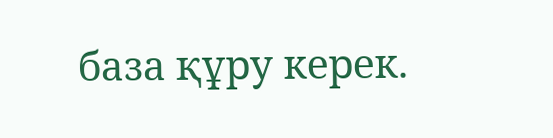база құру керек.